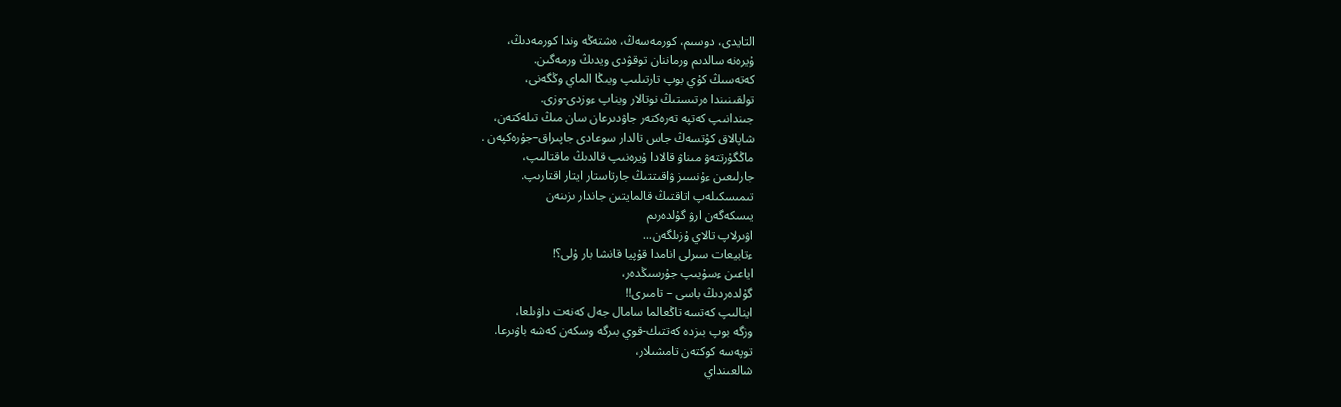التايدى، دوسىم، كورمەسەڭ، ەشتەڭە وندا كورمەدىڭ،
ۇيرەنە سالدىم ورماننان توقۋدى ويدىڭ ورمەگىن.
كەتەسىڭ كۇي بوپ تارتىلىپ ويىڭا الماي وڭگەنى،
تولقىنىندا ەرتىستىڭ نوتالار ويناپ ءوزدى-وزى.
جىندانىپ كەتپە تەرەكتەر جاۋدىرعان سان مىڭ تىلەكتەن،
شاپالاق كۇتسەڭ جاس تالدار سوعادى جاپىراق–جۇرەكپەن .
ماڭگۇرتتەۋ مىناۋ قالادا ۇيرەنىپ قالدىڭ ماقتالىپ،
جارلىعىن ءۇنسىز ۋاقىتتىڭ جارتاستار ايتار اقتارىپ.
تىمىسكىلەپ اتاقتىڭ قالمايتىن جاندار ىزىنەن
يىسكەگەن ارۋ گۇلدەرىم
اۋىرلاپ تالاي ۇزىلگەن...
ءتابيعات سىرلى انامدا قۇپيا قانشا بار ۇلى؟!
اياعىن ءسۇيىپ جۇرسىڭدەر،
گۇلدەردىڭ باسى – تامىرى!!
اينالىپ كەتسە تاڭعالما سامال جەل كەنەت داۋىلعا،
وزگە بوپ بىزدە كەتتىك-قوي بىرگە وسكەن كەشە باۋىرعا.
توپەسە كوكتەن تامشىلار،
شالعىنداي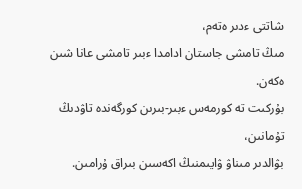شاتتى ءدىر ەتەم،
مىڭ تامشى جاستان ادامدا ءبىر تامشى عانا شىن ەكەن.
بۇركىت تە كورمەس ءبىر-بىرىن كورگەندە تاۋدىڭ تۇمانىن،
بۋالدىر مىناۋ ۋايىمنىڭ اكەسىن بىراق ۇرامىن.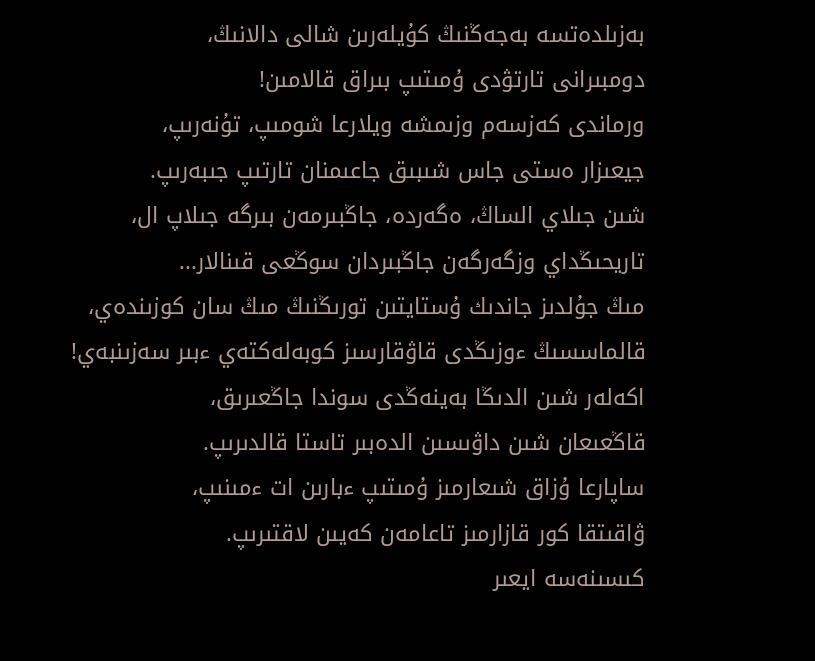بەزىلدەتسە بەجەڭنىڭ كۇيلەرىن شالى دالانىڭ،
دومبىرانى تارتۋدى ۇمىتىپ بىراق قالامىن!
ورماندى كەزسەم وزىمشە ويلارعا شومىپ، تۇنەرىپ،
جيعىزار ەستى جاس شىبىق جاعىمنان تارتىپ جىبەرىپ.
شىن جىلاي الساڭ، ەگەردە، جاڭبىرمەن بىرگە جىلاپ ال،
تاريحىڭداي وزگەرگەن جاڭبىردان سوڭعى قىنالار...
مىڭ جۇلدىز جاندىك ۇستايتىن تورىڭنىڭ مىڭ سان كوزىندەي،
قالماسسىڭ ءوزىڭدى قاۋقارسىز كوبەلەكتەي ءبىر سەزىنبەي!
اكەلەر شىن الدىڭا بەينەڭدى سوندا جاڭعىرىق،
قاڭعىعان شىن داۋىسىن الدەبىر تاستا قالدىرىپ.
ساپارعا ۇزاق شىعارمىز ۇمىتىپ ءبارىن ات ءمىنىپ،
ۋاقىتقا كور قازارمىز تاعامەن كەيىن لاقتىرىپ.
كىسىنەسە ايعىر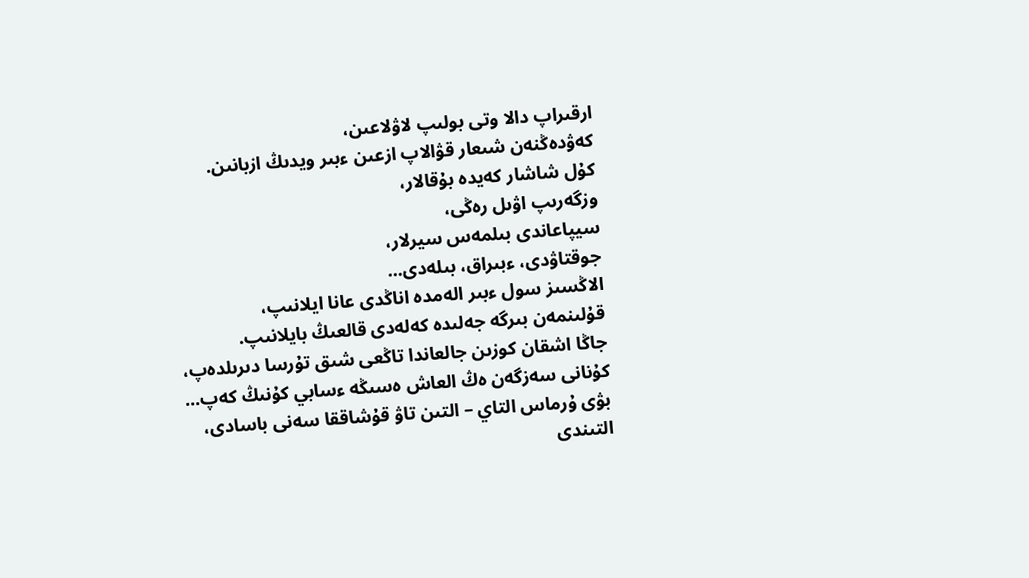ارقىراپ دالا وتى بولىپ لاۋلاعىن،
كەۋدەڭنەن شىعار قۋالاپ ازعىن ءبىر ويدىڭ ازبانىن.
كۇل شاشار كەيدە بۇقالار،
وزگەرىپ اۋىل رەڭى،
سيپاعاندى بىلمەس سيرلار،
جوقتاۋدى، ءبىراق، بىلەدى...
الاڭسىز سول ءبىر الەمدە اناڭدى عانا ايلانىپ،
قۇلىنمەن بىرگە جەلىدە كەلەدى قالعىڭ بايلانىپ.
جاڭا اشقان كوزىن جالعاندا تاڭعى شىق تۇرسا دىرىلدەپ،
كۇنانى سەزگەن ەڭ العاش ەسىڭە ءسابي كۇنىڭ كەپ...
بۋى ۇرماس التاي – التىن تاۋ قۇشاققا سەنى باسادى،
التىندى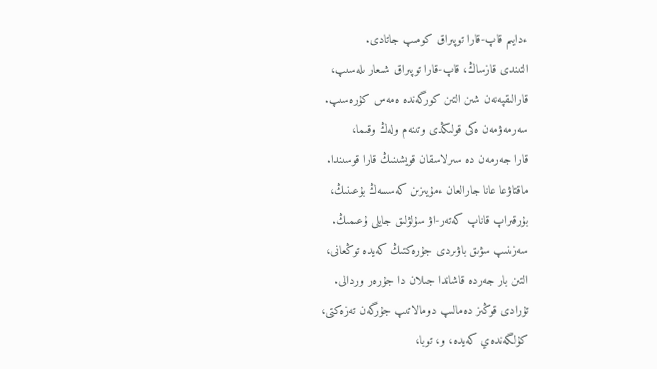ءدايىم قاپ-قارا توپىراق كومىپ جاتادى.
التىندى قازساڭ، قاپ-قارا توپىراق شىعار ىلەسىپ،
قارالىقپەنەن شىن التىن كورگەندە ەمەس كۇرەسىپ.
سەرمەۋمەن ەكى قولىڭدى وتىنەم ولەڭ وقىما،
قارا جەرمەن دە سىرلاسقان قويشىنىڭ قارا قوسىندا.
ماقتاۋعا عانا جارالعان ءمۇيىزىن كەسسەڭ بۇعىنىڭ،
بۇرقىراپ قاناپ كەتەر-اۋ سۇلۋلىق جايلى ۇعىمىڭ.
سەزىنىپ سۋىق باۋىردى جۇرەكتىڭ كەيدە توڭعانى،
التىن بار جەردە قاشاندا جىلان دا جۇرەر وردالى.
تۇرادى قوڭىز دەمالىپ دومالاتىپ جۇرگەن تەزەكتى،
كۇلگەندەي كەيدە، و، توبا،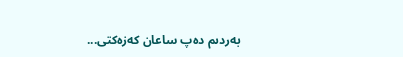بەردىم دەپ ساعان كەزەكتى...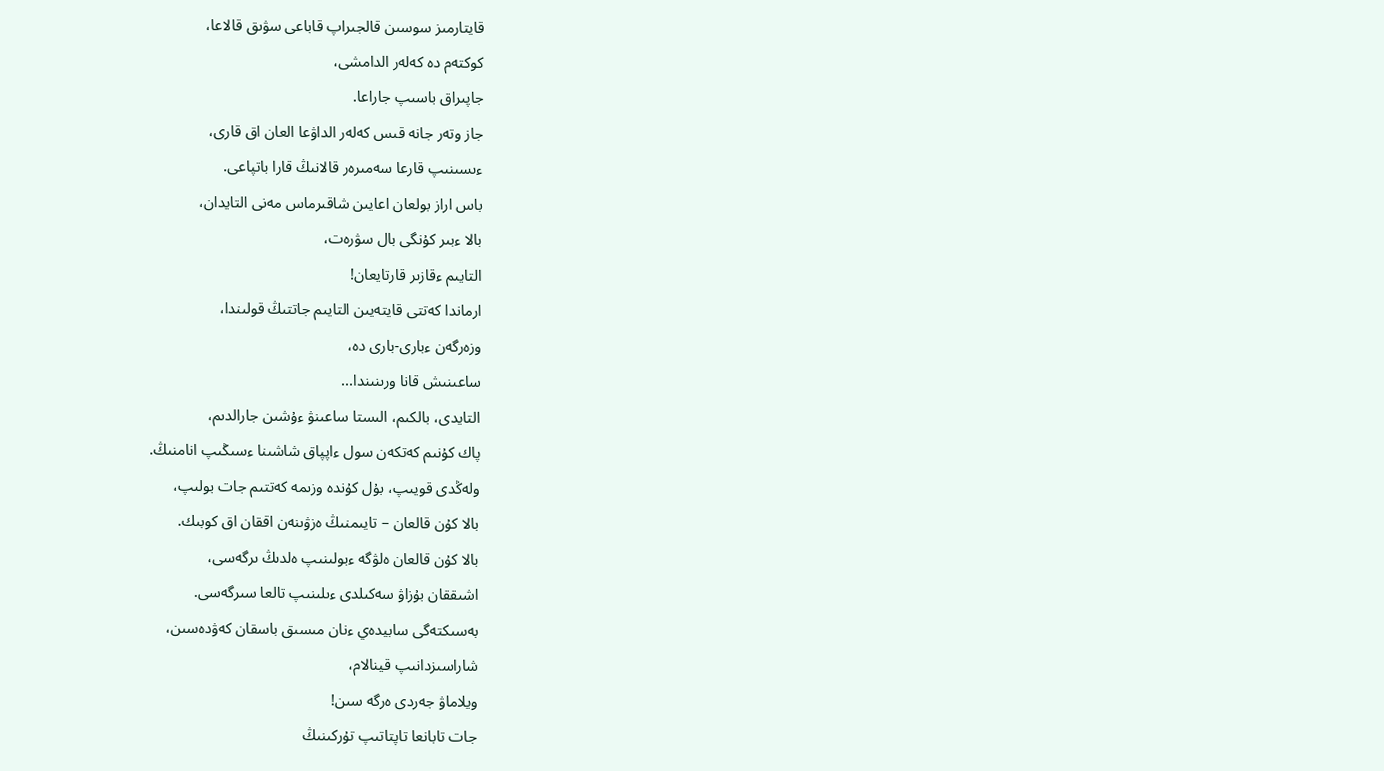قايتارمىز سوسىن قالجىراپ قاباعى سۋىق قالاعا،
كوكتەم دە كەلەر الدامشى،
جاپىراق باسىپ جاراعا.
جاز وتەر جانە قىس كەلەر الداۋعا العان اق قارى،
ءىسىنىپ قارعا سەمىرەر قالانىڭ قارا باتپاعى.
باس اراز بولعان اعايىن شاقىرماس مەنى التايدان،
بالا ءبىر كۇنگى بال سۋرەت،
التايىم ءقازىر قارتايعان!
ارماندا كەتتى قايتەيىن التايىم جاتتىڭ قولىندا،
وزەرگەن ءبارى-بارى دە،
ساعىنىش قانا ورىنىندا...
التايدى، بالكىم، الىستا ساعىنۋ ءۇشىن جارالدىم،
پاك كۇنىم كەتكەن سول ءاپپاق شاشىنا ءسىڭىپ انامنىڭ.
ولەڭدى قويىپ، بۇل كۇندە وزىمە كەتتىم جات بولىپ،
بالا كۇن قالعان – تايىمنىڭ ەزۋىنەن اققان اق كوبىك.
بالا كۇن قالعان ەلۋگە ءبولىنىپ ەلدىڭ ىرگەسى،
اشىققان بۇزاۋ سەكىلدى ءىلىنىپ تالعا سىرگەسى.
بەسىكتەگى سابيدەي ءنان مىسىق باسقان كەۋدەسىن،
شاراسىزدانىپ قينالام،
ويلاماۋ جەردى ەرگە سىن!
جات تابانعا تاپتاتىپ تۇركىنىڭ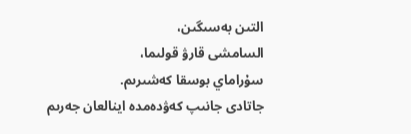التىن بەسىگىن،
السامشى قارۋ قولىما،
سۇراماي بوسقا كەشىرىم.
جاتادى جانىپ كەۋدەمدە اينالعان جەرىم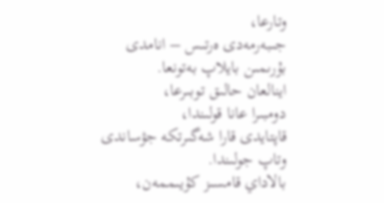وتارعا،
جىبەرمەدى ەرتىس – انامدى بۇرىمىن بايلاپ بەتونعا.
اينالعان حالىق توبىرعا،
دومبىرا عانا قولىندا،
قاپتايدى قارا شەگىرتكە جۋساندى وتاپ جولىندا.
بالاداي قامسىز كۇيىممەن،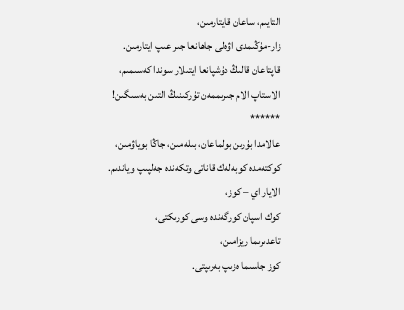التايىم، ساعان قايتارمىن،
زار-مۇڭىمدى اۋەلى جاھانعا جىر عىپ ايتارمىن.
قاپتاعان قالىڭ دۇشپانعا ايتىلار سوندا كەسىمىم،
الاستاپ الام جىرىممەن تۇركىنىڭ التىن بەسىگىن!
******
عالامدا بۇرىن بولماعان، بىلەمىن، جاڭا بوياۋمىن،
كوكتەمدە كوبەلەك قاناتى وتكەندە جەلپىپ وياندىم.
الايار اي – كوز،
كوك اسپان كورگەندە وسى كورىكتى،
تاعدىرىما ريزامىن،
كوز جاسىما ەزىپ بەرىپتى.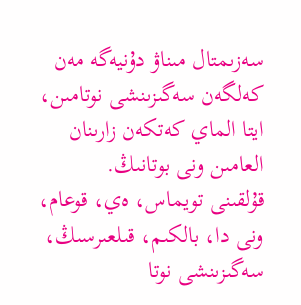سەزىمتال مىناۋ دۇنيەگە مەن كەلگەن سەگىزىنشى نوتامىن،
ايتا الماي كەتكەن زارىنان العامىن ونى بوتانىڭ.
قۇلقىنى تويماس، ەي، قوعام، ونى دا، بالكىم، قىلعىرسىڭ،
سەگىزىنشى نوتا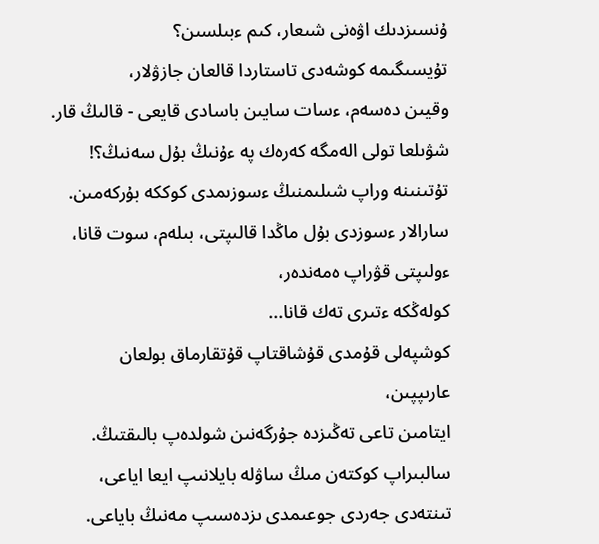ۇنسىزدىك اۋەنى شىعار، كىم ءبىلسىن؟
تۇيسىگىمە كوشەدى تاستاردا قالعان جازۋلار،
وقيىن دەسەم، ءسات سايىن باسادى قايعى - قالىڭ قار.
شۋىلعا تولى الەمگە كەرەك پە ءۇنىڭ بۇل سەنىڭ؟!
تۇتىنىنە وراپ شىلىمنىڭ ءسوزىمدى كوككە بۇركەمىن.
سارالار ءسوزدى بۇل ماڭدا قالىپتى، بىلەم، سوت قانا،
ءولىپتى قۋراپ ەمەندەر،
كولەڭكە ءتىرى تەك قانا...
كوشپەلى قۇمدى قۇشاقتاپ قۇتقارماق بولعان عارىپپىن،
ايتامىن تاعى تەڭىزدە جۇرگەنىن شولدەپ بالىقتىڭ.
سالبىراپ كوكتەن مىڭ ساۋلە بايلانىپ ايعا اياعى،
تىنتەدى جەردى جوعىمدى ىزدەسىپ مەنىڭ باياعى.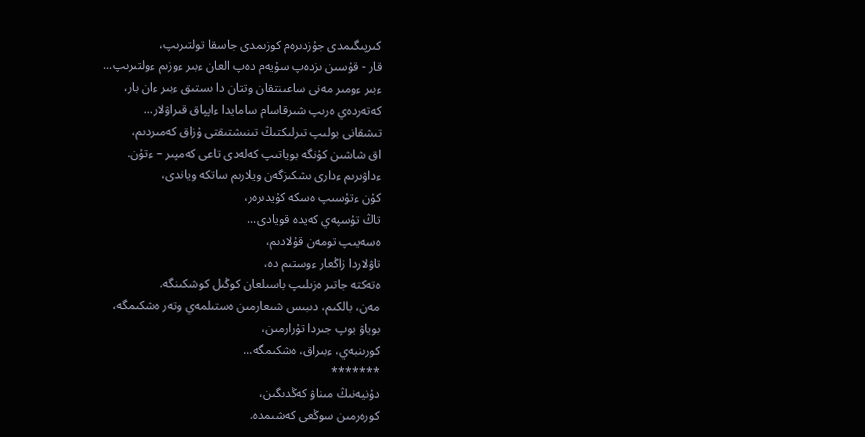كىرپىگىمدى جۇزدىرەم كوزىمدى جاسقا تولتىرىپ،
قار - قۇسىن ىزدەپ سۇيەم دەپ العان ءبىر ءوزىم ءولتىرىپ...
ءبىر ءومىر مەنى ساعىنتقان وتتان دا ىستىق ءبىر ءان بار،
كەتەردەي ەرىپ شىرقاسام سامايدا ءاپپاق قىراۋلار...
تىشقانى بولىپ تىرلىكتىڭ تىنىشتىقتى ۇزاق كەمىردىم،
اق شاشىن كۇنگە بوياتىپ كەلەدى تاعى كەمپىر – ءتۇن.
ءداۋىرىم ءدارى ىشكىزگەن ويلارىم ساتكە وياندى،
كۇن ءتۇسىپ ەسكە كۇيدىرەر،
تاڭ تۇسپەي كەيدە قويادى...
ەسەيىپ تومەن قۇلادىم،
تاۋلاردا زاڭعار ءوستىم دە،
ەتەكتە جاتىر ەزىلىپ باسىلعان كوڭىل كوشكىنگە.
مەن، بالكىم، دىبىس شىعارمىن ەستىلمەي وتەر ەشكىمگە،
بوياۋ بوپ جىردا تۇرارمىن،
كورىنبەي، ءبىراق، ەشكىمگە...
*******
دۇنيەنىڭ مىناۋ كەڭدىگىن،
كورەرمىن سوڭعى كەشىمدە.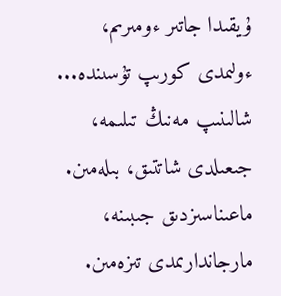ۇيقىدا جاتىر ءومىرىم،
ءولىمدى كورىپ تۇسىندە...
شالىنىپ مەنىڭ تىلىمە،
جىعىلدى شاتتىق، بىلەمىن.
ماعىناسىزدىق جىبىنە،
مارجاندارىمدى تىزەمىن.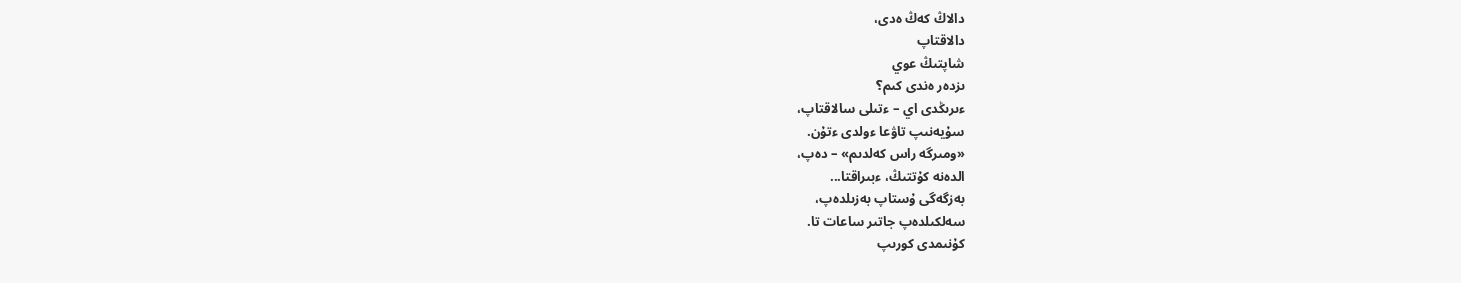دالاڭ كەڭ ەدى،
دالاقتاپ
شاپتىڭ عوي
ىزدەر ەندى كىم؟
ءىرىڭدى اي – ءتىلى سالاقتاپ،
سۇيەنىپ تاۋعا ءولدى ءتۇن.
«ومىرگە راس كەلدىم» – دەپ،
الدەنە كۇتتىڭ، ءبىراقتا...
بەزگەگى ۇستاپ بەزىلدەپ،
سەلكىلدەپ جاتىر ساعات تا.
كۇنىمدى كورىپ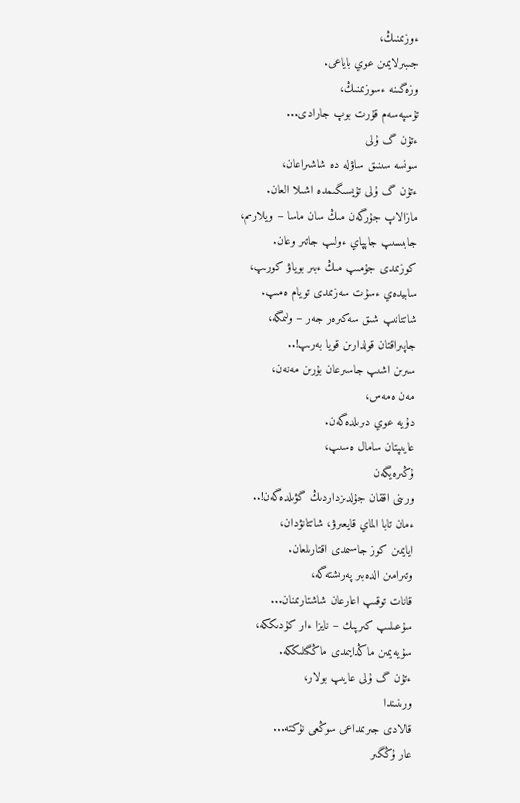ءوزىمنىڭ،
جىبىرلايمىن عوي باياعى.
وزەگىنە ءسوزىمنىڭ،
تۇسپەسەم قۇرت بوپ جارادى...
ءتۇن گ ۇلى
سونسە سىنىق ساۋلە دە شاشىراعان،
ءتۇن گ ۇلى تۇيسىگىمدە اشىلا العان.
مازالاپ جۇرگەن مىڭ سان ماسا – ويلارىم،
جابىسىپ جاپپاي ءولىپ جاتىر وعان.
كوزىمدى جۇمىپ مىڭ ءبىر بوياۋ كورىپ،
سابيدەي ءسۇت سەزىمدى تويام ەمىپ.
شاتتانىپ شىق سەكىرەر جەر – ولىمگە،
جاپىراقتان قولدارىن قويا بەرىپ!..
سىرىن اشىپ جاسىرعان بۇرىن مەنەن،
مەن ەمەس،
دۇيە عوي دىرىلدەگەن.
عايىپتان سامال ەسىپ،
ۇڭىرەيگەن
ورىنى اققان جۇلدىزداردىڭ گۋىلدەگەن!..
ءمان تابا الماي قايعىرۋ، شاتتانۋدان،
ايايمىن كوز جاسىمدى اقتارىلعان.
وتىرامىن الدەبىر پەرىشتەگە،
قانات توقىپ اعارعان شاشتارىمنان...
سۇعىلىپ كىرپىك – نايزا ءار كۇدىككە،
سۇيەيمىن ماڭدايىمدى ماڭگىلىككە.
ءتۇن گ ۇلى عايىپ بولار،
ورىنىندا
قالادى جىرىمداعى سوڭعى نۇكتە...
عار ۇڭگىر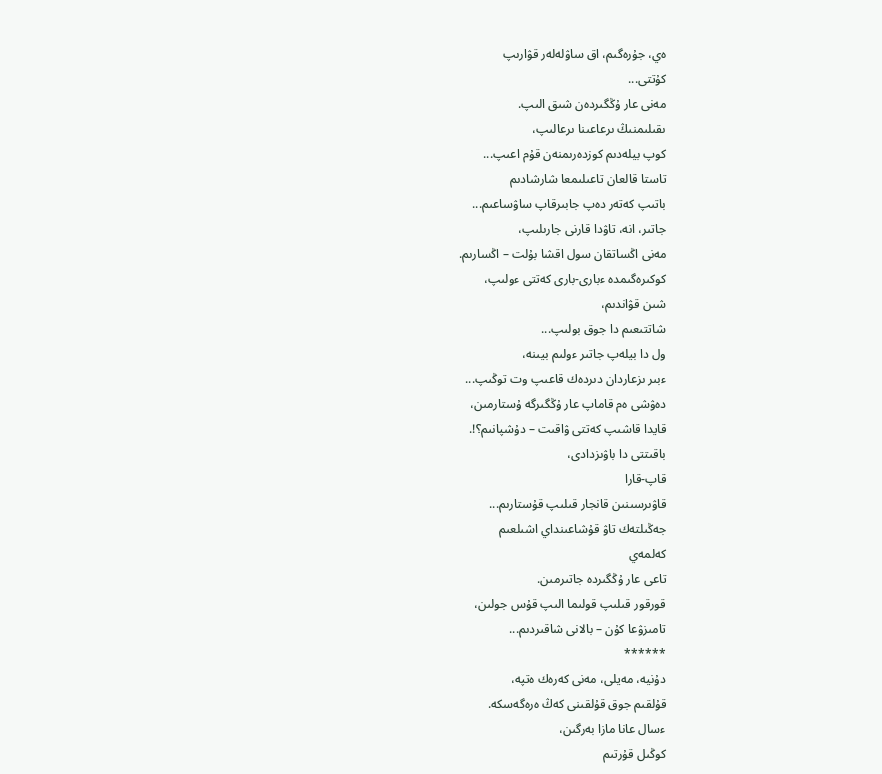ەي، جۇرەگىم، اق ساۋلەلەر قۋارىپ
كۇتتى...
مەنى عار ۇڭگىردەن شىق الىپ.
ىقىلىمنىڭ ىرعاعىنا ىرعالىپ،
كوپ بيلەدىم كوزدەرىمنەن قۇم اعىپ...
تاستا قالعان تاعىلىمعا شارشادىم
باتىپ كەتەر دەپ جابىرقاپ ساۋساعىم...
جاتىر، انە، تاۋدا قارنى جارىلىپ،
مەنى اڭساتقان سول اقشا بۇلت – اڭسارىم.
كوكىرەگىمدە ءبارى-بارى كەتتى ءولىپ،
شىن قۋاندىم،
شاتتىعىم دا جوق بولىپ...
ول دا بيلەپ جاتىر ءولىم بيىنە،
ءبىر ىزعاردان دىردەك قاعىپ وت توڭىپ...
دەۋشى ەم قاماپ عار ۇڭگىرگە ۇستارمىن،
قايدا قاشىپ كەتتى ۋاقىت – دۇشپانىم؟!.
باقىتتى دا باۋىزدادى،
قاپ-قارا
قاۋىرسىنىن قانجار قىلىپ قۇستارىم...
جەڭىلتەك تاۋ قۇشاعىنداي اشىلعىم
كەلمەي
تاعى عار ۇڭگىردە جاتىرمىن.
قورقور قىلىپ قولىما الىپ قۇس جولىن،
تامىزۋعا كۇن – بالانى شاقىردىم...
******
دۇنيە، مەيلى، مەنى كەرەك ەتپە،
قۇلقىم جوق قۇلقىنى كەڭ ەرەگەسكە.
ءسال عانا مازا بەرگىن،
كوڭىل قۇرتىم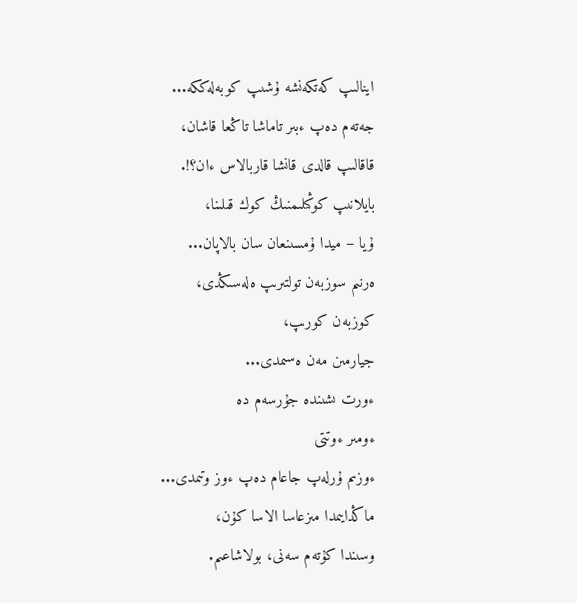اينالىپ كەتكەنشە ۇشىپ كوبەلەككە...
جەتەم دەپ ءبىر تاماشا تاڭعا قاشان،
قاقالىپ قالدى قانشا قاربالاس ءان؟!.
بايلانىپ كوڭىلىمنىڭ كوك قىلىنا،
ۇيا – ميدا ۇمسىنعان سان بالاپان...
ەرنىم سوزبەن تولتىرىپ ەلەسىڭدى،
كوزبەن كورىپ،
جيارمىن مەن ەسىمدى...
ءورت ىشىندە جۇرسەم دە
ءومىر ءوتتى
ءوزىم ۇرلەپ جاعام دەپ ءوز وتىمدى...
ماڭدايىمدا مىزعاسا الاسا كۇن،
وسىندا كۇتەم سەنى، بولاشاعىم.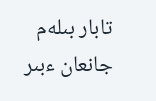تابار بىلەم جانعان ءبىر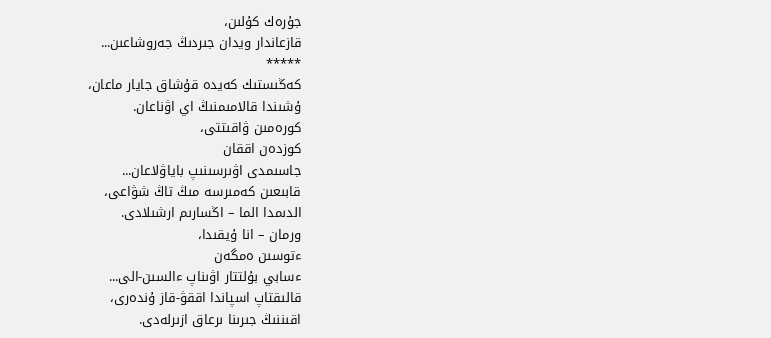جۇرەك كۇلىن،
قازعاندار ويدان جىردىڭ جەروشاعىن...
*****
كەڭىستىك كەيدە قۇشاق جايار ماعان،
ۇشىندا قالامىمنىڭ اي اۋناعان.
كورەمىن ۋاقىتتى،
كوزدەن اققان
جاسىمدى اۋىرسىنىپ باياۋلاعان...
قابىعىن كەمىرسە مىڭ تاڭ شۋاعى،
الدىمدا الما – اڭسارىم ارشىلادى.
ورمان – انا ۇيقىدا،
ءتوسىن ەمگەن
ءسابي بۇلتتار اۋىناپ ءالسىن-الى...
قالىقتاپ اسپاندا اققۋ-قاز ۇندەرى،
اقىننىڭ جىرىنا ىرعاق ازىرلەدى.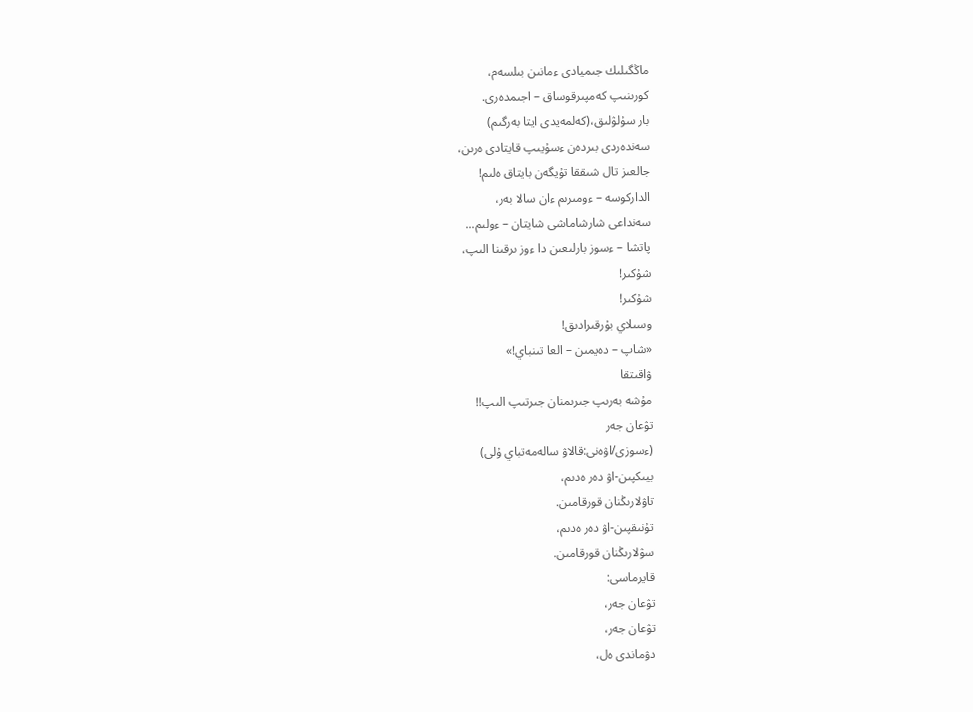ماڭگىلىك جىميادى ءمانىن بىلسەم،
كورىنىپ كەمپىرقوساق – اجىمدەرى.
بار سۇلۋلىق،(كەلمەيدى ايتا بەرگىم)
سەندەردى بىردەن ءسۇيىپ قايتادى ەرىن،
جالعىز تال شىققا تۇيگەن بايتاق ەلىم!
الداركوسە – ءومىرىم ءان سالا بەر،
سەنداعى شارشاماشى شايتان – ءولىم...
پاتشا – ءسوز بارلىعىن دا ءوز ىرقىنا الىپ،
شۇكىر!
شۇكىر!
وسىلاي بۇرقىرادىق!
«شاپ – دەيمىن – العا تىنباي!»
ۋاقىتقا
مۇشە بەرىپ جىرىمنان جىرتىپ الىپ!!
تۋعان جەر
(ءسوزى/اۋەنى:قالاۋ سالەمەتباي ۇلى)
بيىكپىن-اۋ دەر ەدىم،
تاۋلارىڭنان قورقامىن.
تۇنىقپىن-اۋ دەر ەدىم،
سۋلارىڭنان قورقامىن.
قايرماسى:
تۋعان جەر،
تۋعان جەر،
دۋماندى ەل،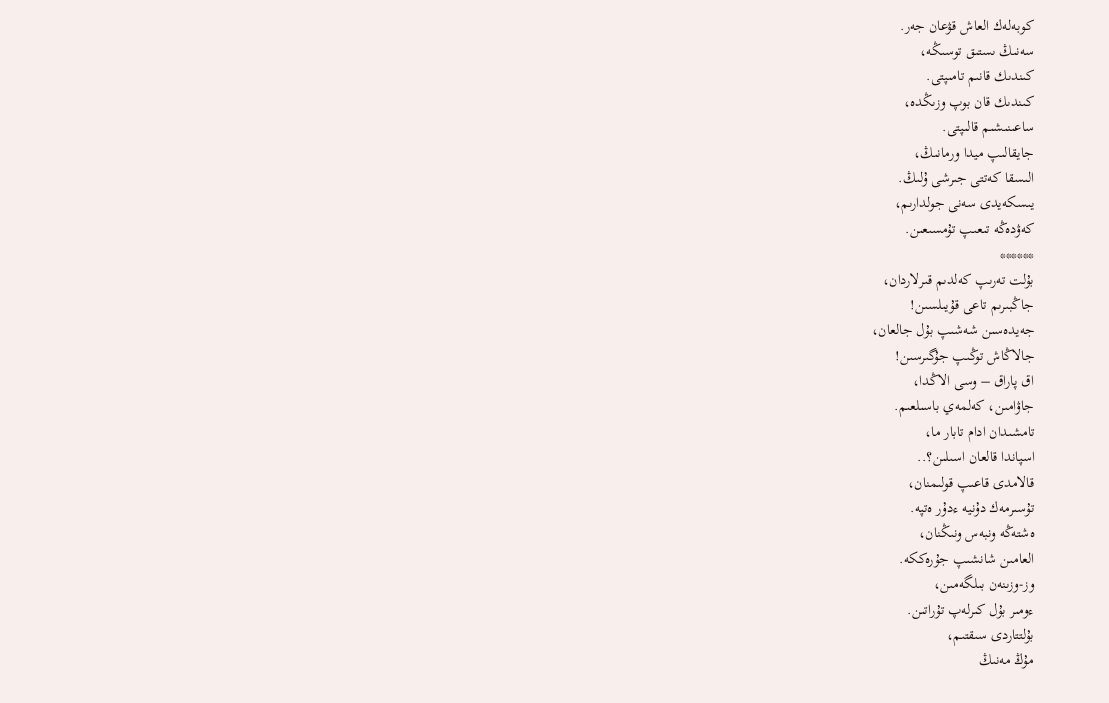كوبەلەك العاش قۋعان جەر.
سەنىڭ ىستىق توسىڭە،
كىندىك قانىم تامىپتى.
كىندىك قان بوپ وزىڭدە،
ساعىنىشىم قالىپتى.
جايقالىپ ميدا ورمانىڭ،
الىسقا كەتتى جىرشى ۇلىڭ.
يىسكەيدى سەنى جولدارىم،
كەۋدەڭە تىعىپ تۇمسىعىن.
******
بۇلت تەرىپ كەلدىم قىرلاردان،
جاڭبىرىم تاعى قۇيىلسىن!
جەيدەسىن شەشىپ بۇل جالعان،
جالاڭاش توڭىپ جۇگىرسىن!
اق پاراق – وسى الاڭدا،
جاۋامىن، كەلمەي باسىلعىم.
تامشىدان ادام تابار ما،
اسپاندا قالعان اسىلىن؟..
قالامدى قاعىپ قولىمنان،
تۇسىرمەك دۇنيە ءدۇر ەتپە.
ەشتەڭە ونبەس ونىڭنان،
العامىن شانشىپ جۇرەككە.
وز-وزىنەن بىلگەمىن،
ءومىر بۇل كىرلەپ تۇراتىن.
بۇلتتاردى سىقتىم،
مۇڭ مەنىڭ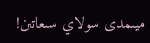ميىمدى سولاي سىعاتىن!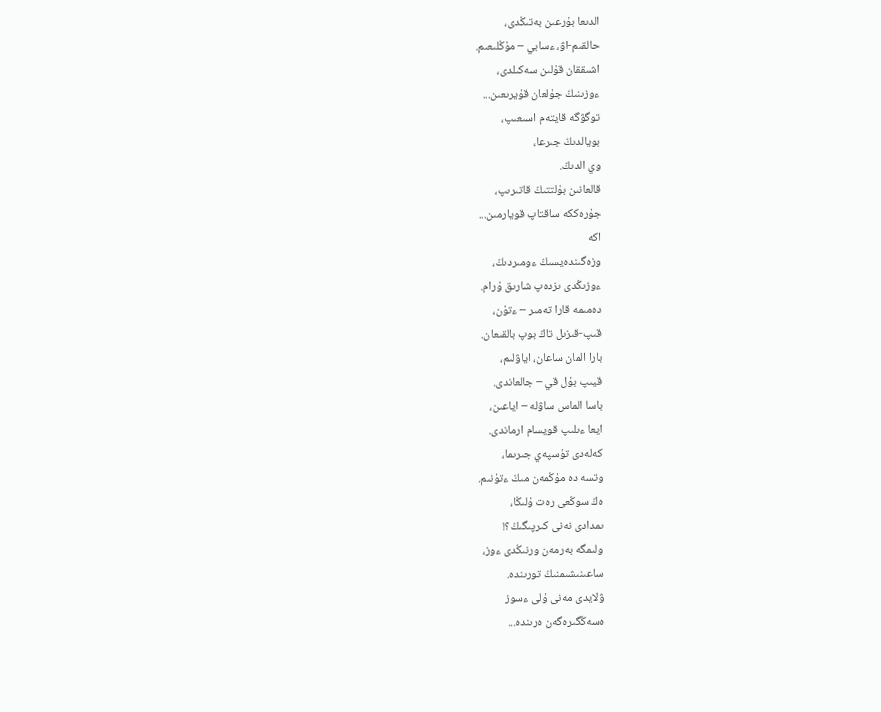الدىعا بۇرعىن بەتىڭدى،
حالقىم-اۋ، ءسابي – مۇڭلىعىم.
اشىققان قۇلىن سەكىلدى،
ءوزىنىڭ جۇلعان قۇيرىعىن...
توگۋگە قايتەم اسىعىپ،
بويالدىڭ جىرعا،
وي الدىڭ.
قالعانىن بۇلتتىڭ قاتىرىپ،
جۇرەككە ساقتاپ قويارمىن...
اكە
وزەگىندەيسىڭ ءومىردىڭ،
ءوزىڭدى ىزدەپ شارىق ۇرام.
دەمىمە قارا تەمىر – ءتۇن،
قىپ-قىزىل تاڭ بوپ بالقىعان.
بارا المان ساعان، اياۋلىم،
قيىپ بۇل قي – جالعاندى.
باسا الماس ساۋلە – اياعىن،
ايعا ءىلىپ قويسام ارماندى.
كەلەدى تۇسپەي جىرىما،
وتسە دە مۇڭمەن مىڭ ءتۇنىم.
ەڭ سوڭعى رەت ۇلىڭا،
ىمدادى نەنى كىرپىگىڭ؟!
ولىمگە بەرمەن ورنىڭدى ءوز،
ساعىنىشىمنىڭ تورىندە.
ۋلايدى مەنى ۇلى ءسوز
ەسەڭگىرەگەن ەرىندە...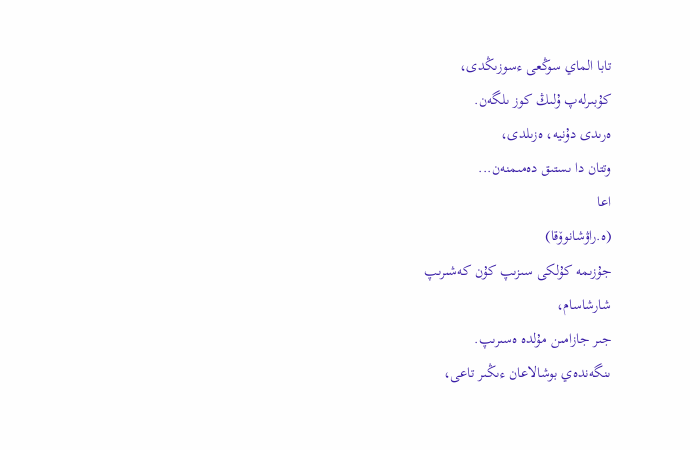تابا الماي سوڭعى ءسوزىڭدى،
كۇبىرلەپ ۇلىڭ كوز ىلگەن.
ەرىدى دۇنيە، ەزىلدى،
وتتان دا ىستىق دەمىمنەن...
اعا
(ە.راۋشانوۆقا)
جۇزىمە كۇلكى سىزىپ كۇن كەشىرىپ
شارشاسام،
جىر جازامىن مۇلدە ەسىرىپ.
ىنگەندەي بوشالاعان ءىڭىر تاعى،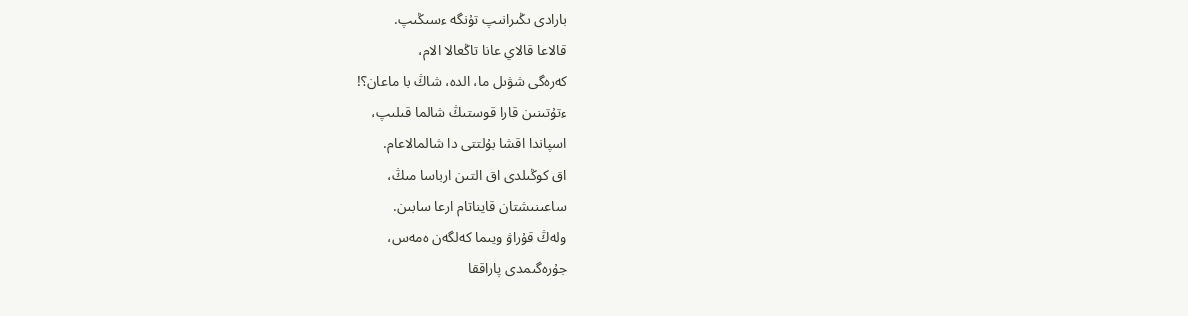بارادى ىڭىرانىپ تۇنگە ءسىڭىپ.
قالاعا قالاي عانا تاڭعالا الام،
كەرەگى شۋىل ما، الدە، شاڭ با ماعان؟!
ءتۇتىنىن قارا قوستىڭ شالما قىلىپ،
اسپاندا اقشا بۇلتتى دا شالمالاعام.
اق كوڭىلدى اق التىن ارباسا مىڭ،
ساعىنىشتان قايناتام ارعا سابىن.
ولەڭ قۇراۋ ويىما كەلگەن ەمەس،
جۇرەگىمدى پاراققا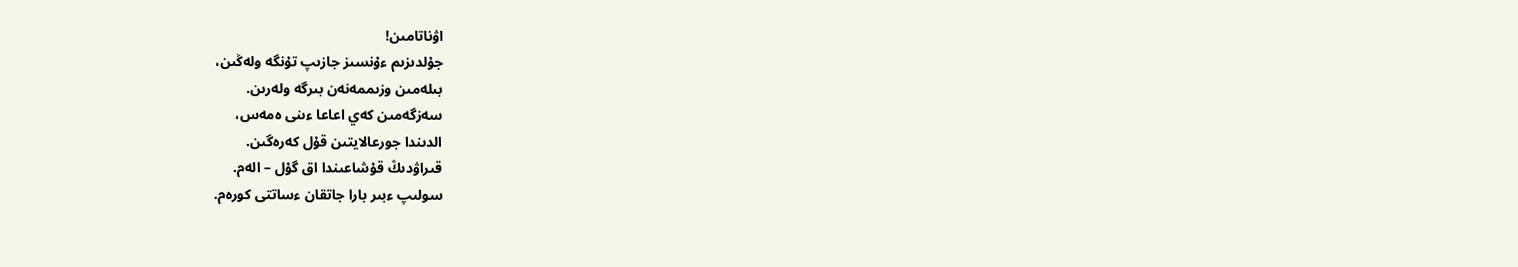اۋناتامىن!
جۇلدىزىم ءۇنسىز جازىپ تۇنگە ولەڭىن،
بىلەمىن وزىممەنەن بىرگە ولەرىن.
سەزگەمىن كەي اعاعا ءىنى ەمەس،
الدىندا جورعالايتىن قۇل كەرەگىن.
قىراۋدىڭ قۇشاعىندا اق گۇل – الەم.
سولىپ ءبىر بارا جاتقان ءساتتى كورەم.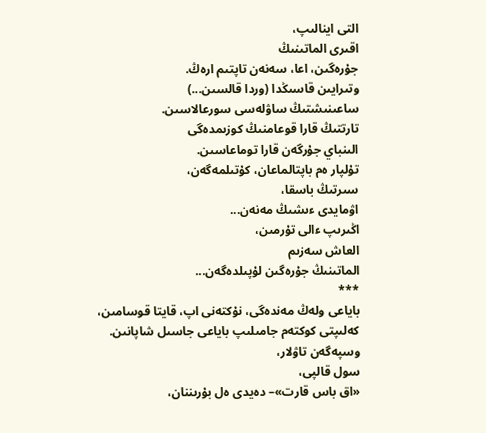التى اينالىپ،
اقىرى الماتىنىڭ
جۇرەگىن، اعا، سەنەن تاپتىم ارەڭ.
وتىرايىن قاسىڭدا (وردا قالسىن...)
ساعىنىشتىڭ ساۋلەسى سورعالاسىن.
تارتتىڭ قارا قوعامنىڭ كوزىمدەگى
الىنباي جۇرگەن قارا توماعاسىن.
تۇلپار ەم باپتالماعان، كۇتىلمەگەن،
سىرتىڭ باسقا،
اۋمايدى ءىشىڭ مەنەن...
اڭىرىپ ءالى تۇرمىن،
العاش سەزىم
الماتىنىڭ جۇرەگىن لۇپىلدەگەن...
***
باياعى ولەڭ مەندەگى، نۇكتەنى اپ، قايتا قوسامىن،
كەلىپتى كوكتەم جامىلىپ باياعى جاسىل شاپانىن.
وسپەگەن تاۋلار،
سول قالپى،
«اق باس قارت»– دەيدى ەل بۇرىننان،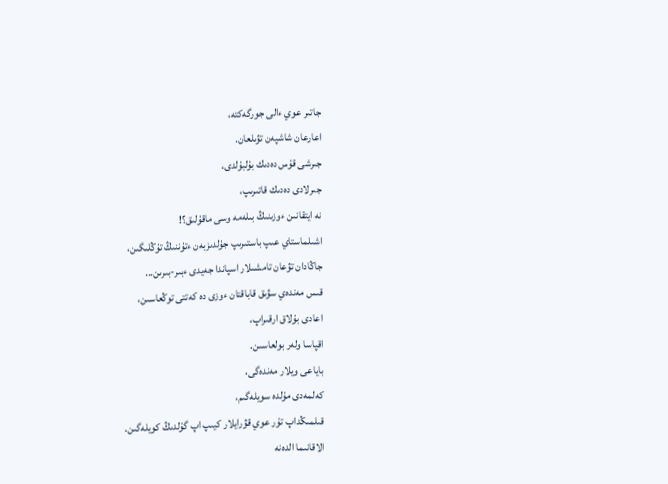جاتىر عوي ءالى جورگەكتە،
اعارعان شاشپەن تۋىلعان.
جىرشى قۇس دەدىك بۇلبۇلدى،
جىرلادى دەدىك قاتىرىپ،
نە ايتقانىن ءوزىنىڭ بىلەمە وسى ماقۇلىق؟!
اشىلماستاي عىپ باستىرىپ جۇلدىزبەن ءتۇننىڭ تۇڭلىگىن،
جاڭادان تۋعان تامشىلار اسپاندا جەيدى ءبىر-بىرىن...
قىس مەندەي سۋىق قاباقتان ءوزى دە كەتتى توڭعاسىن،
اعادى بۇلاق ارقىراپ،
اقپاسا ولەر بولعاسىن.
باياعى ويلار مەندەگى،
كەلمەدى مۇلدە سويلەگىم،
قىلمىڭداپ تۇر عوي قۋرايلار كيىپ اپ گۇلدىڭ كويلەگىن.
الاقانىما الدەنە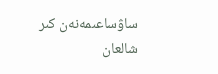ساۋساعىمەنەن كىر شالعان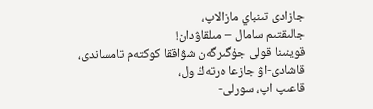جازادى تىنباي مازالاپ،
جالىقتىم سامال – مىلقاۋدان!
قوينىنا قولى جۇگىرگەن شۋاققا كوكتەم تامساندى،
قاشادى-اۋ جازعا ەرتەڭ ول،
قاعىپ اپ، سورلى-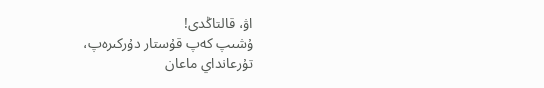اۋ، قالتاڭدى!
ۇشىپ كەپ قۇستار دۇركىرەپ،
تۇرعانداي ماعان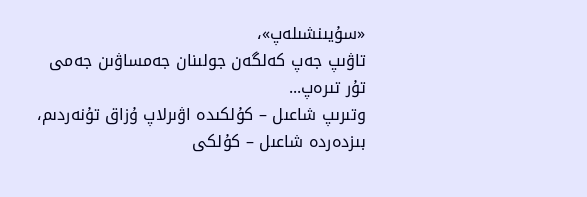«سۇيىنشىلەپ»،
تاۋىپ جەپ كەلگەن جولىنان جەمساۋىن جەمى تۇر تىرەپ...
وتىرىپ شاعىل – كۇلكىدە اۋىرلاپ ۇزاق تۇنەردىم،
بىزدەردە شاعىل – كۇلكى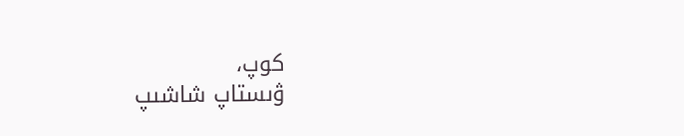كوپ،
ۋىستاپ شاشىپ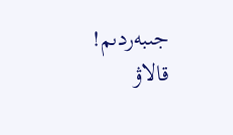جىبەردىم!
قالاۋ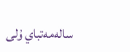سالەمەتباي ۇلى